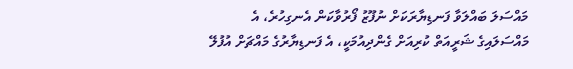މައްސަލަ ބައްލަވާ ފަނޑިޔާރަކަށް ނުފޫޒު ފޯރުވާކަން އެނގިހުރެ، އެ މައްސަލައިގެ ޝަރީއަތް ކުރިއަށް ގެންދިއުމަކީ، އެ ފަނޑިޔާރުގެ މައްޗަށް އުފުލޭ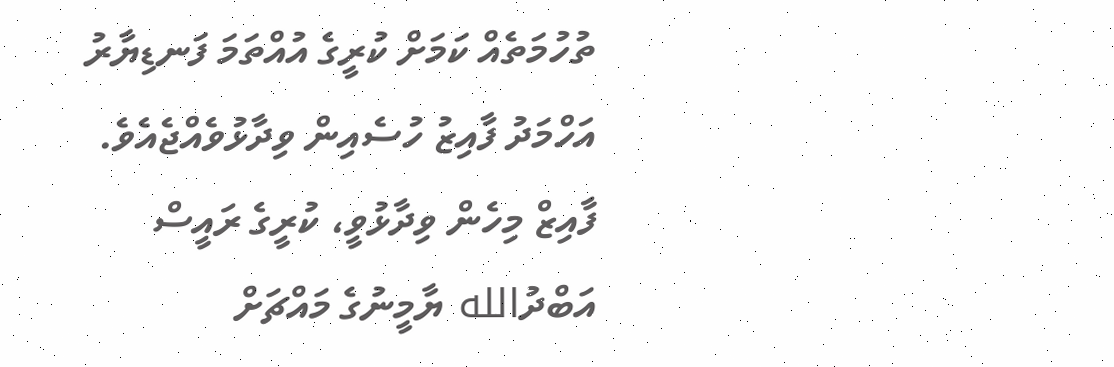ތުހުމަތެއް ކަމަށް ކުރީގެ އުއްތަމަ ފަނޑިޔާރު އަހްމަދު ފާއިޒު ހުސެއިން ވިދާޅުވެއްޖެއެވެ.
ފާއިޒް މިހެން ވިދާޅުވީ، ކުރީގެ ރައީސް އަބްދުالله ޔާމީނުގެ މައްޗަށް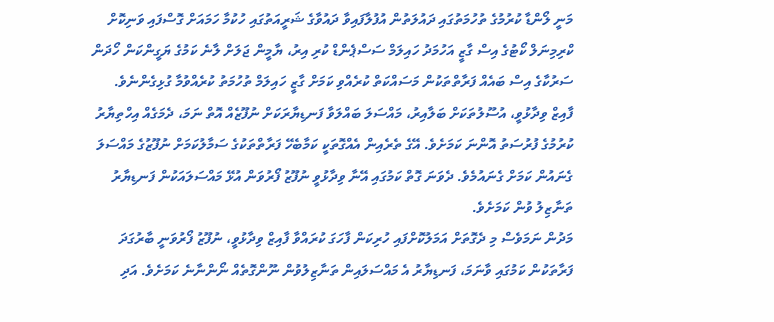މަނީ ލޯންޑާ ކުރުމުގެ ތުހުމަތުގައި ދައުލަތުން އުފުލާފައިވާ ދައުވާގެ ޝަރީއަތުގައި ހުކުމާ ހަމައަށް ގޮސްފައި ވަނިކޮށް ކްރިމިނަލް ކޯޓުގެ އިސް ގާޒީ އަހުމަދު ހައިލަމް ސަސްޕެންޑް ކުރި އިރު، ޔާމީން ޖަލަށް ލާނެ ކަމުގެ ޔަގީންކަން ހޯދަން ސަރުކާގެ އިސް ބައެއް ފަރާތްތަކުން މަސައްކަތް ކުރެއްވި ކަމަށް ގާޒީ ހައިލަމް ތުހުމަތު ކުރެއްވުމާ ގުޅިގެންނެވެ.
ފާއިޒް ވިދާޅުވީ، އުސޫލުތަކަށް ބަލާއިރު، މައްސަލަ ބައްލަވާ ފަނޑިޔާރަކަށް ނުފޫޒެއް އޮތް ނަމަ، ދެމަގެއް އިހްތިޔާރު ކުރުމުގެ ފުރުސަތު އޮންނަ ކަމަށެވެ. އޭގެ ތެރެއިން އެއްގޮތަކީ ކަމާބެހޭ ފަރާތްތަކުގެ ސަމާލުކަމަށް ނުފޫޒުގެ މައްސަލަ ގެނައުން ކަމަށް ގެނައުމެވެ. ދެވަނަ ގޮތް ކަމުގައި އޭނާ ވިދާޅުވީ ނުފޫޒު ފޯރުވަން އުޅޭ މައްސަލައަކުން ފަނޑިޔާރު ތަނާޒިލު ވުން ކަމަށެވެ.
މަދުން ނަމަވެސް މި ދެގޮތަށް އަމަލުކޮށްފައި ހުރިކަން ފާހަގަ ކުރައްވާ ފާއިޒް ވިދާޅުވީ، ނުފޫޒު ފޯރުވަނީ ބާރުގަދަ ފަރާތަކުން ކަމުގައި ވާނަމަ، ފަނޑިޔާރު އެ މައްސަލައިން ތަނާޒިލުވުން ނޫންގޮތެއް ނޯންނާނެ ކަމަށެވެ. އަދި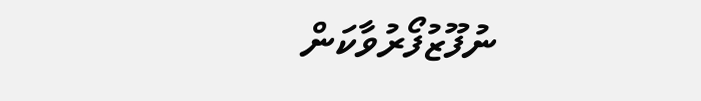ނުފޫޒުފޯރުވާކަން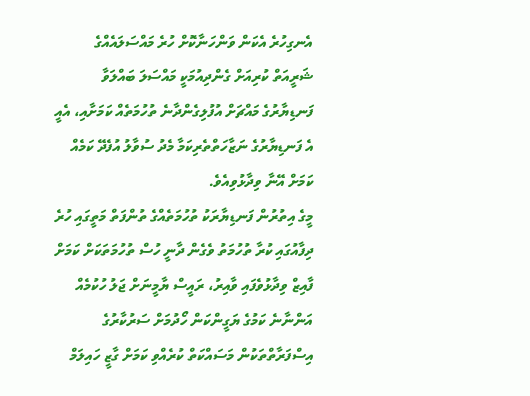އެނގިހުރެ އެކަން ވަންހަނާކޮށް ހުރެ މައްސަލައެއްގެ ޝަރީއަތް ކުރިއަށް ގެންދިއުމަކީ މައްސަލަ ބައްލަވާ ފަނޑިޔާރުގެ މައްޗަށް އުފުލިގެންދާނެ ތުހުމަތެއް ކަމަށާއި، އެއީ އެ ފަނޑިޔާރުގެ ނަޒާހަތްތެރިކަމާ މެދު ސުވާލު އުފެދޭ ކަމެއް ކަމަށް އޭނާ ވިދާޅުވިއެވެ.
މީގެ އިތުރުން ފަނޑިޔާރަކު ތުހުމަތެއްގެ ތުންފަތް މަތީގައި ހުރެ ދިފާއުގައި ކުރާ ތުހުމަތު ވެގެން ދާނީ ހުސް ތުހުމަތަކަށް ކަމަށް ފާއިޒް ވިދާޅުވެފައި ވާއިރު، ރައީސް ޔާމީނަށް ޖަލު ހުކުމެއް އަންނާނެ ކަމުގެ ޔަގީންކަން ހޯދުމަށް ސަރުކާރުގެ އިސްފަރާތްތަކުން މަސައްކަތް ކުރެއްވި ކަމަށް ގާޒީ ހައިލަމް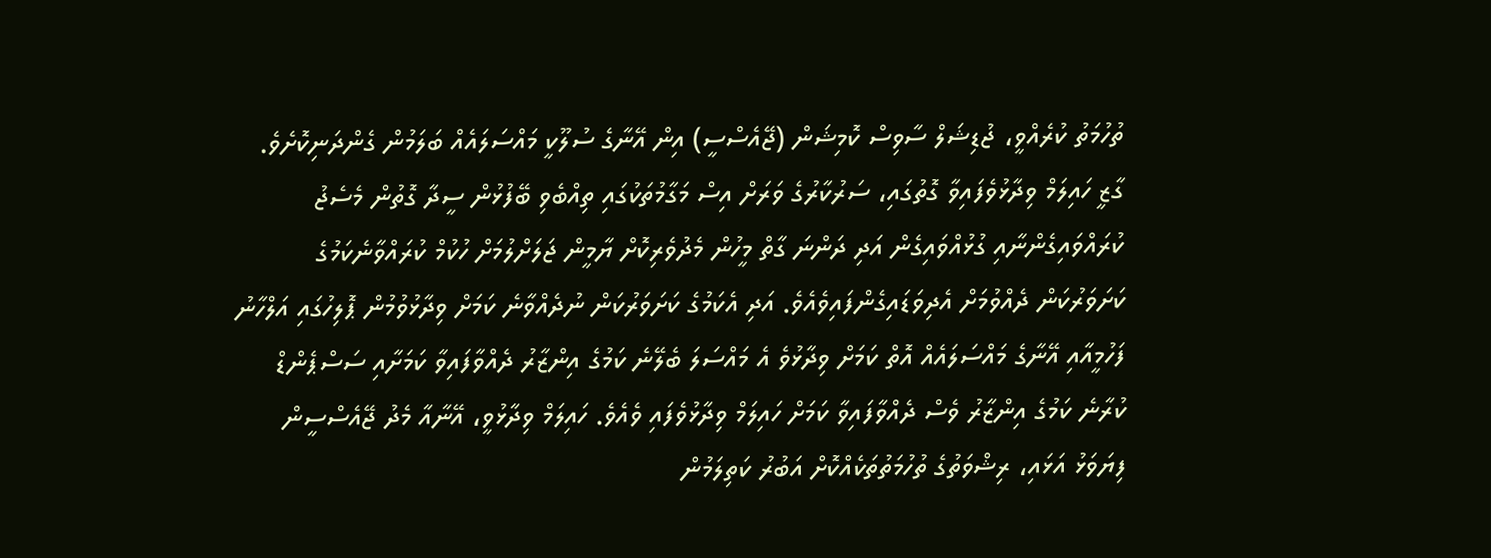ތުހުމަތު ކުރެއްވީ، ޖުޑިޝަލް ސާވިސް ކޮމިޝަން (ޖޭއެސްސީ) އިން އޭނާގެ ސުލޫކީ މައްސަލައެއް ބަލަމުން ގެންދަނިކޮށެވެ.
ގާޒީ ހައިލަމް ވިދާޅުވެފައިވާ ގޮތުގައި، ސަރުކާރުގެ ވަރަށް އިސް މަގާމުތަކުގައި ތިއްބެވި ބޭފުޅުން ސީދާ ގޮތުން މެސެޖު ކުރައްވައިގެންނާއި ގުޅުއްވައިގެން އަދި ދަންނަ ގާތް މީހުން މެދުވެރިކޮށް ޔާމީން ޖަލަށްލުމަށް ހުކުމް ކުރައްވާނެކަމުގެ ކަށަވަރުކަން ދެއްވުމަށް އެދިވަޑައިގެންފައިވެއެވެ. އަދި އެކަމުގެ ކަށަވަރުކަން ނުދެއްވާނެ ކަމަށް ވިދާޅުވުމުން ޕޮލިހުގައި އަލްހާނު ފަހުމީއާއި އޭނާގެ މައްސަލައެއް އޮތް ކަމަށް ވިދާޅުވެ އެ މައްސަލަ ބެލޭނެ ކަމުގެ އިންޒާރު ދެއްވާފައިވާ ކަމަށާއި ސަސްޕެންޑް ކުރާނެ ކަމުގެ އިންޒާރު ވެސް ދެއްވާފައިވާ ކަމަށް ހައިލަމް ވިދާޅުވެފައި ވެއެވެ. ހައިލަމް ވިދާޅުވީ، އޭނާއާ މެދު ޖޭއެސްސީން ފިޔަވަޅު އަޅައި، ރިޝްވަތުގެ ތުހުމަތުތަކެއްކޮށް އަބުރު ކަތިލަމުން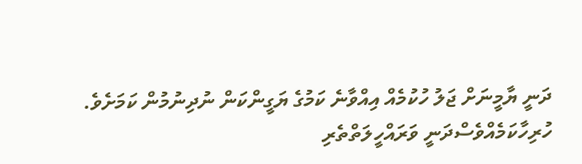ދަނީ ޔާމީނަށް ޖަލު ހުކުމެއް އިއްވާނެ ކަމުގެ ޔަގީންކަން ނުދިނުމުން ކަމަށެވެ.
ހުރިހާކަމެއްވެސްދަނީ ވަރައްހީލަތްތެރި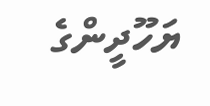ޔަހޫދީންގެ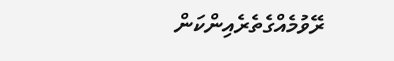ރޭވުމެއްގެތެރެއިންކަން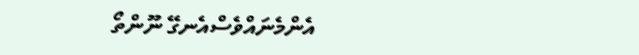އެންމެނައްވެސްއެނގޭ ނޫންތޯ